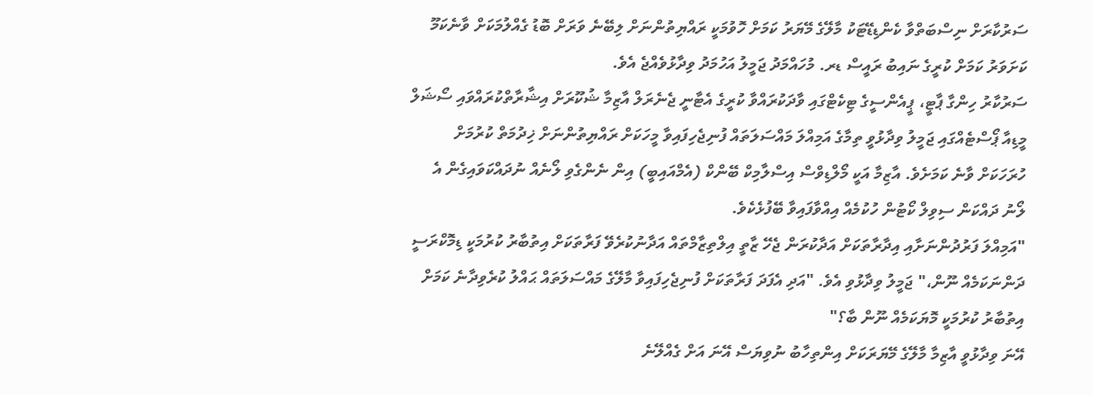ސަރުކާރަށް ނިސްބަތްވާ ކެންޑިޑޭޓަކު މާލޭގެ މޭޔަރު ކަމަށް ހޮވުމަކީ ރައްޔިތުންނަށް ލިބޭނެ ވަރަށް ބޮޑު ގެއްލުމަކަށް ވާނެކަމޫ ކަށަވަރު ކަމަށް ކުރީގެ ނައިބު ރައީސް ޑރ. މުހައްމަދު ޖަމީލު އަހުމަދު ވިދާޅުވެއްޖެ އެވެ.
ސަރުކާރު ހިންގާ ޕާޓީ، ޕީއެންސީގެ ޓިކެޓްގައި ވާދަކުރައްވާ ކުރީގެ އެޓާނީ ޖެނެރަލް އާޒިމާ ޝުކޫރަށް އިޝާރާތްކުރައްވައި ސޯޝަލް މީޑިއާ ޕޯސްޓެއްގައި ޖަމީލު ވިދާޅުވީ ތިމާގެ އަމިއްލަ މައްސަލަތައް ފުނިޖެހިފައިވާ މީހަކަށް ރައްޔިތުންނަށް ޚިދުމަތް ކުރުމަށް ހުރަހަކަށް ވާނެ ކަމަށެވެ. އާޒިމާ އަކީ މޯލްޑިވްސް އިސްލާމިކް ބޭންކް (އެމްއައިބީ) އިން ނެންގެވި ލޯނެއް ނުދައްކަވައިގެން އެ ލޯނު ދައްކަން ސިވިލް ކޯޓުން ހުކުމެއް އިއްވާފައިވާ ބޭފުޅެކެވެ.
"އަމިއްލަ ފަރުދުންނަށާއި އިދާރާތަކަށް އަދާކުރަން ޖެހޭ ޒާތީ އިލްތިޒާމްތައް އަދާނުކުރެވޭ ފަރާތަކަށް އިތުބާރު ކުރުމަކީ ޑިމޮކްރަސީ ދަންނަކަމެއް ނޫން،" ޖަމީލު ވިދާޅުވި އެވެ. "އަދި އެފަދަ ފަރާތަކަށް ފުނިޖެހިފައިވާ މާލޭގެ މައްސަލަތައް ޙައްލު ކުރެވިދާނެ ކަމަށް އިތުބާރު ކުރުމަކީ މޮޔަކަމެއް ނޫން ބާ؟"
އޭނަ ވިދާޅުވީ އާޒިމާ މާލޭގެ މޭޔަރަކަށް އިންތިހާބު ނުވިޔަސް އޭނަ އަށް ގެއްލޭނެ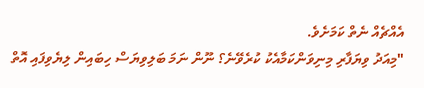އެއްޗެއް ނެތް ކަމަށެވެ.
"މިއަދު ވިޔަފާރި މިނިވަންކަމާއެކު ކުރެވޭނެ؟ ނޫން ނަމަ ބަލިވިޔަސް ހިބައިން ލިޔެވިފައި އޮތް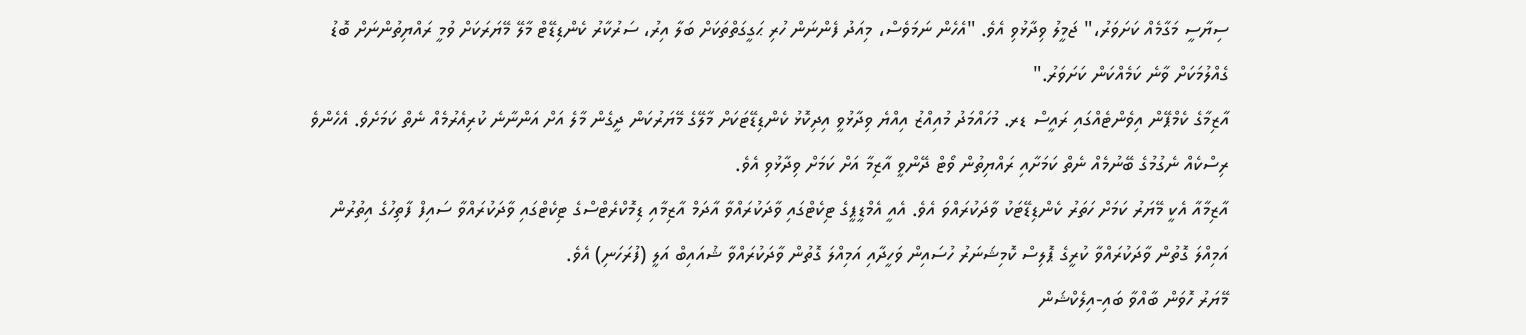ސިޔާސީ މަގާމެއް ކަށަވަރު،" ޖަމީލު ވިދާޅުވި އެވެ. "އެހެން ނަމަވެސް، މިއަދު ފެންނަން ހުރި ޙަގީގަތްތަކަށް ބަލާ އިރު، ސަރުކާރު ކެންޑިޑޭޓް މާލޭ މޭޔަރަކަށް ވުމީ ރައްޔިތުންނަށް ބޮޑު ގެއްލުމަކަށް ވާނެ ކަމެއްކަން ކަށަވަރު."
އާޒިމާގެ ކެމްޕޭން އިވެންޓެއްގައި ރައީސް ޑރ. މުހައްމަދު މުއިއްޒު އިއްޔެ ވިދާޅުވީ އިދިކޮޅު ކެންޑިޑޭޓަކަށް މާލޭގެ މޭޔަރުކަން ދީގެން މާލެ އަށް އަންނާނެ ކުރިއެރުމެއް ނެތް ކަމަށެވެ. އެހެންވެ ރިސްކެއް ނެގުމުގެ ބޭނުމެއް ނެތް ކަމަށާއި ރައްޔިތުން ވޯޓް ދޭންވީ އާޒިމާ އަށް ކަމަށް ވިދާޅުވި އެވެ.
އާޒިމާއާ އެކީ މޭޔަރު ކަމަށް ހަތަރު ކެންޑިޑޭޓަކު ވާދަކުރައްވަ އެވެ. އެއީ އެމްޑީޕީގެ ޓިކެޓްގައި ވާދަކުރައްވާ އާދަމް އާޒިމާއި ޑިމޮކްރެޓްސްގެ ޓިކެޓްގައި ވާދަކުރައްވާ ސައިފް ފާތިހުގެ އިތުރުން އަމިއްލަ ގޮތުން ވާދަކުރައްވާ ކުރީގެ ޕޮލިސް ކޮމިޝަނަރު ހުސައިން ވަހީދާއި އަމިއްލަ ގޮތުން ވާދަކުރައްވާ ޝުއައިބް އަލީ (ފުރަހަނި) އެވެ.
މޭޔަރު ހޮވަން ބާއްވާ ބައި-އިލެކްޝަން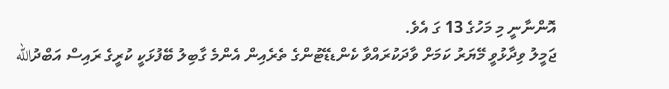އޮންނާނީ މި މަހުގެ 13 ގަ އެވެ.
ޖަމީލު ވިދާޅުވީ މޭޔަރު ކަމަށް ވާދަކުރައްވާ ކެންޑޑޭޓުންގެ ތެރެއިން އެންމެ ގާބިލު ބޭފުޅަކީ ކުރީގެ ރައިސް އަބްދުالله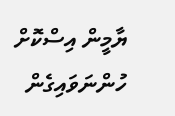ޔާމީން އިސްކޮށް ހުންނަވައިގެން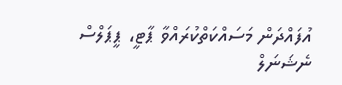އުފައްދަން މަސައްކަތްކުރައްވާ ޕާޓީ، ޕީޕަލްސް ނެޝަނަލް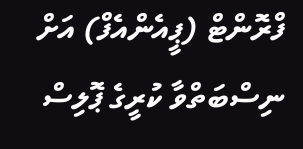ފްރޮންޓް (ޕީއެންއެފް) އަށް ނިސްބަތްވާ ކުރީގެ ޕޮލިސް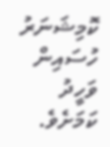ކޮމިޝަނަރު ހުސައިން ވަހީދު ކަމަށެވެ.